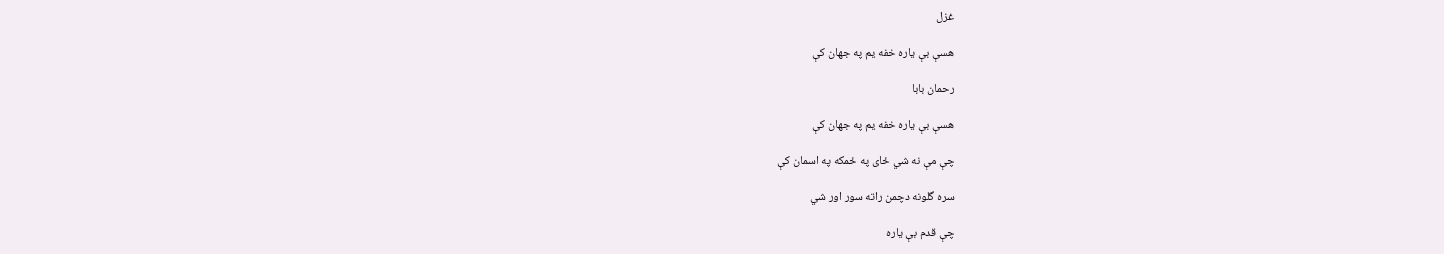غزل

هسې بې ياره خفه يم په جهان کې

رحمان بابا

هسې بې ياره خفه يم په جهان کې

چې مې نه شي ځای په ځمکه په اسمان کې

سره گلونه دچمن راته سور اور شي

چې قدم بې ياره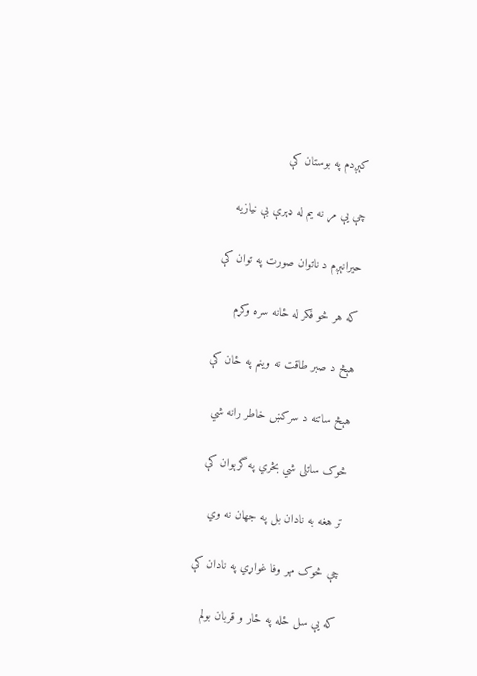کېږدم په بوستان کې

چې يې مړ نه يم له ډېرې بې نيازيه

حيرانېږم د ناتوان صورت په توان کې

که هر څو فکر له ځانه سره وکړم

هېڅ د صبر طاقت نه وينم په ځان کې

هېڅ ساتنه د سرکښ خاطر رانه شي

څوک ساتلی شي بڅري په گرېوان کې

تر هغه به نادان بل په جهان نه وي

چې څوک مهر وفا غواړي په نادان کې

که يې سل ځله په ځار و قربان بولم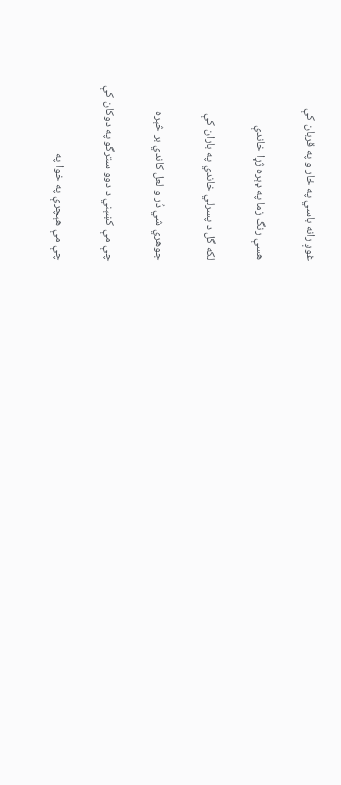غوږ رانه باسي په ځار و په قربان کې

هسې رنگ زما په ډېره ژړا خاندې

لکه گل د پسرلي خاندي په باران کې

جوهري شي دُر و لعل کاندي بر څېره

چې مې کښېني د دوو سترگو په دوکان کې

چې مې هېچرې په خوا په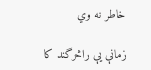خاطر نه وي

زمانې يې راڅرگند کا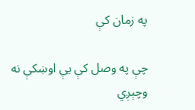په زمان کې

چې په وصل کې يې اوښکې نه وچېږي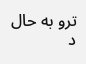ترو به حال د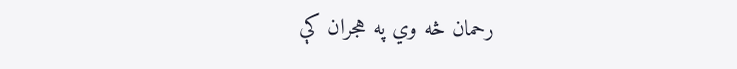رحمان څه وي په هجران کې